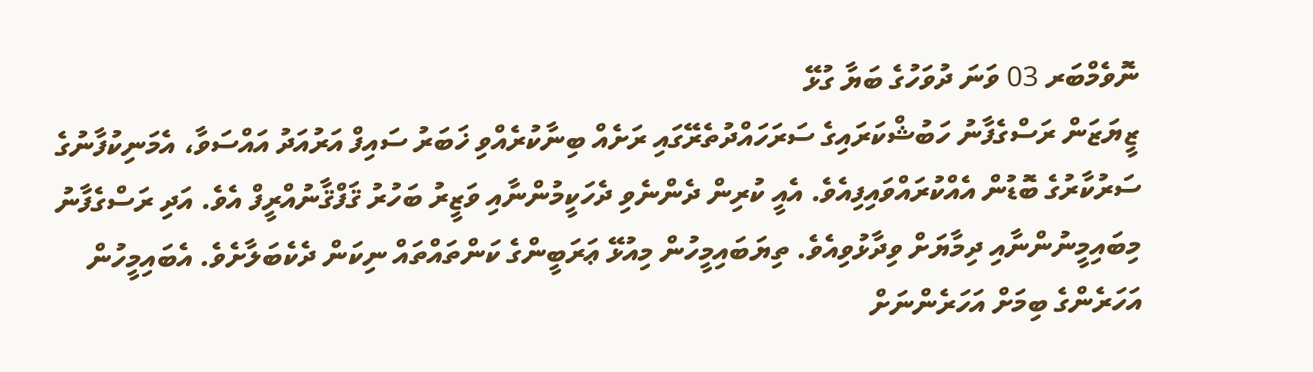ނޮވެމްބަރ 03 ވަނަ ދުވަހުގެ ބަޔާ ގުޅޭ
ޒީޔަޒަން ރަސްގެފާނު ހަބުޝްކަރައިގެ ސަރަހައްދުތެރޭގައި ރަށެއް ބިނާކުރެއްވި ޚަބަރު ސައިފް އަރުއަދު އައްސަވާ، އެމަނިކުފާނުގެ ސަރުކާރުގެ ބޮޑުން އެއްކުރައްވައިފިއެވެ. އެއީ ކުރިން ދެންނެވި ދެހަކީމުންނާއި ވަޒީރު ބަހުރު ޤަފްޤާނުއްރީފް އެވެ. އަދި ރަސްގެފާނު މިބައިމީނުންނާއި ދިމާޔަށް ވިދާޅުވިއެވެ. ތިޔަބައިމީހުން މިއުޅޭ ޢަރަބީންގެ ކަންތައްތައް ނިކަން ދެކެބަލާށެވެ. އެބައިމީހުން އަހަރެންގެ ބިމަށް އަހަރެންނަށް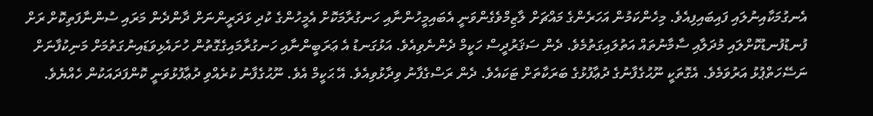އެނގުމަކާއިނުލައި ފައިބައިފިއެވެ. މިހެންކަމުން އަހަރެންގެ މައްޗަށް ލާޒިމްވެގެންވަނީ އެބައިމީހުންނާއި ހަނގުރާމަކޮށް އެމީހުންގެ ކުދި ޅަދަރީންނަށް ދާންދެން މަރައި ސުންނާފަތިކޮށް ރަށް ފުނޑުފުނޑުކޮށްލައި މުދަލާއި ސާމާނުތައް އަތުލައިގަތުމެވެ. ދެން ސަޤަރުދީސް ހަކީމް ދެންނެވިއެވެ. އަޅުގަނޑު އެ ޢަރަބީންނާއި ހަނގުރާމައިގެގޮތުން ހުށައެޅިވަޑައިނުގަތުމަށް މަނިކުފާނަށް ނަސޭހަތްޕުޅު އަރުވަމެވެ. އެގޮތަކީ ނޫޙުގެފާނުގެ ދުޢާފުޅުގެ ބަރަކާތަށް ޓަކައެވެ. ދެން ރަސްގެފާނު ވިދާޅުވިއެވެ. އޭ ޙަކީމް އެވެ. ނޫޙުގެފާނު ކުރެއްވި ދުޢާފުޅުވަނީ ކޮންފަދައަކުން ހެއްޔެވެ.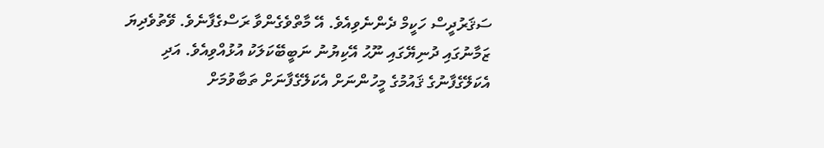ސަޤަރުދީސް ހަކީމް ދެންނެވިއެވެ. އޭ މާތްވެގެންވާ ރަސްގެފާނެވެ. ވޭތުވެދިޔަ ޒަމާނުގައި ދުނިޔޭގައި ނޫޙު އޭކިޔުނު ނަބީބޭކަލަކު އުޅުއްވިއެވެ. އަދި އެކަލޭގެފާނުގެ ޤައުމުގެ މީހުންނަށް އެކަލޭގެފާނަށް ތަބާވުމަށް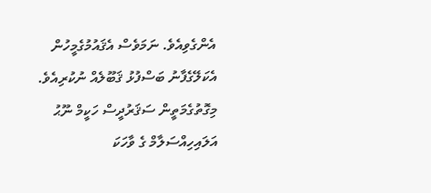އެންގެވިއެވެ. ނަމަވެސް އެޤައުމުގެމީހުން އެކަލޭގެފާނު ބަސްފުޅު ޤަބޫލެއް ނުކުރިއެވެ. މިގޮތުގެމަތީން ސަޤަރުދީސް ހަކީމް ނޫޙު އަލައިހިއްސަލާމް ގެ ވާހަކަ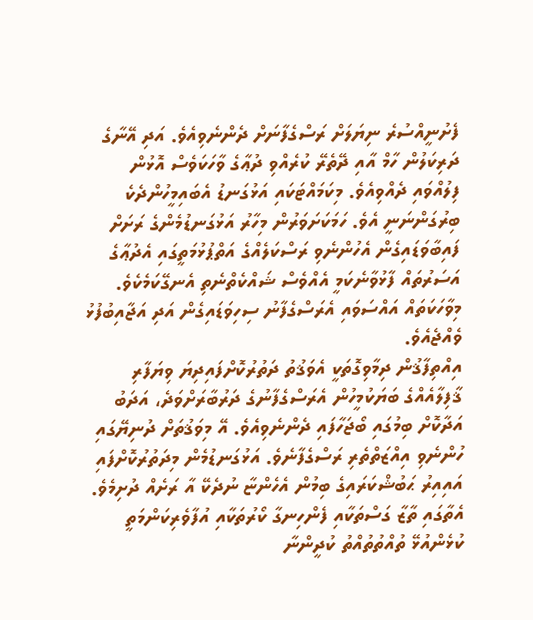ފެށުނީއްސުރެ ނިޔަލަށް ރަސްގެފާނަށް ދެންނެވިއެވެ. އަދި އޭނާގެ ދަރިކަލުން ހާމް އާއި ދޭތެރޭ ކުރެއްވި ދުޢާގެ ވާހަކަވެސް އޮޅުން ފިލުއްވައި ދެއްވިއެވެ. މިކަމައްޓަކައި އަޅުގަނޑު އެބައިމީހުންދެކެ ބިރުގަންނަނީ އެވެ. ހަމަކަށަވަރުން މިހާރު އަޅުގަނޑުމެންގެ ރަށަށް ފައިބާވަޑައިގެން އެހުންނެވި ރަސްކަލެއްގެ އަތްޕުޅުމަތީގައި އެދުޢާގެ އަސަރުތައް ފާޅުވާނެކަމީ އެއްވެސް ޝައްކެތްނެތި އެނގޭކަމެކެވެ. މިވާހަކަތައް އައްސަވައި އެރަސްގެފާނު ސިހިވަޑައިގެން އަދި އަޖާއިބުފުޅު ވެއްޖެއެވެ.
އިއްތިފާޤުން ދިމާވިގޮތަކީ އެވަޤުތު ދަތުރުކޮށްފައިދިޔަ ވިޔަފާރި ޤާފިލާއެއްގެ ބަޔަކުމީހުން އެރަސްގެފާނުގެ ދަރުބާރަށްވަދެ، އަދަބު އަދާކޮށް ބިމުގައި ބޯޖަހާފައި ދެންނެވިއެވެ. އޭ މިވަޤުތަށް ދުނިޔޭގައި ހުންނެވި އިއްޒަތްތެރި ރަސްގެފާނެވެ. އަޅުގަނޑުމެން މިދަތުރުކޮށްފައި އައިއިރު ޙަބުޝްކަރައިގެ ބިމުން އެހެންޏާ ނުދެކޭ އާ ރަށެއް ދުށިމެވެ. އެތާގައި ތާޒާ ގަސްތަކާއި ފެންހިނގާ ކޯރުތަކާއި އުފާވެރިކަންމަތީ ކުޅެންއުޅޭ ތުއްތުތުއްތު ކުދީންނާ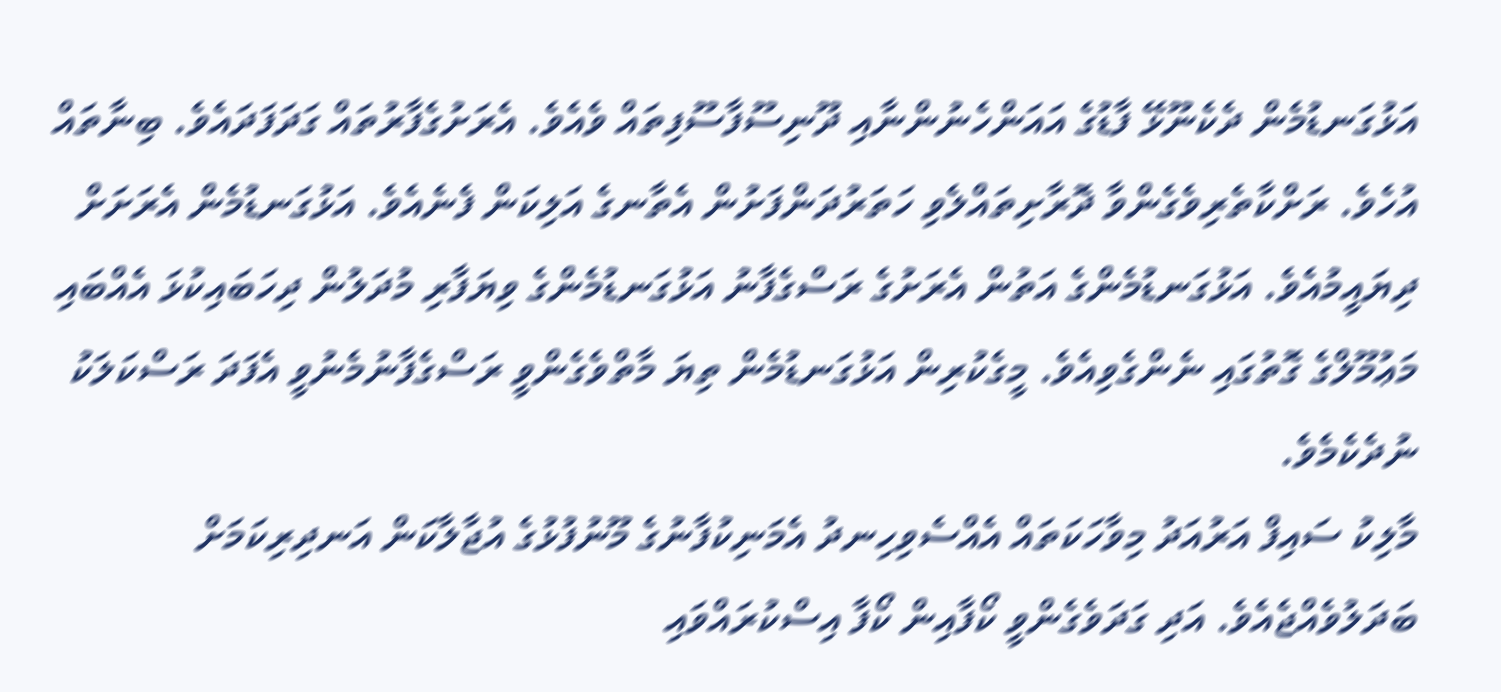އަޅުގަނޑުމެން ދެކެނޫޅޭ ފާޑުގެ އައަންހެނުންނާއި ދޫނިސޫފާސޫފިތައް ވެއެވެ. އެރަށުގެފާރުތައް ގަދަފަދައެވެ. ބިނާތައް އުހެވެ. ރަށްކާތެރިވެގެންވާ ދޮރާށިތައްލެވި ހަތަރުދަންފަށުން އެތާނގެ އަލިކަން ފެނެއެވެ. އަޅުގަނޑުމެން އެރަށަށް ދިޔައީމުއެވެ. އަޅުގަނޑުމެންގެ އަތުން އެރަށުގެ ރަސްގެފާނު އަޅުގަނޑުމެންގެ ވިޔަފާރި މުދަލުން ދިހަބައިކުޅަ އެއްބައި މަޢުމޫލްގެ ގޮތުގައި ނެންގެވިއެވެ. މީގެކުރިން އަޅުގަނޑުމެން ތިޔަ މާތްވެގެންވީ ރަސްގެފާނުމެނުވީ އެފަދަ ރަސްކަލަކު ނުދެކެމެވެ.
މާލިކު ސައިފް އަރުއަދު މިވާހަކަތައް އެއްސެވިހިނދު އެމަނިކުފާނުގެ މޫނުފުޅުގެ އުޖާލާކަން އަނދިރިކަމަށް ބަދަލުވެއްޖެއެވެ. އަދި ގަދަވެގެންވީ ކޯފާއިން ކޯފާ އިސްކުރައްވައި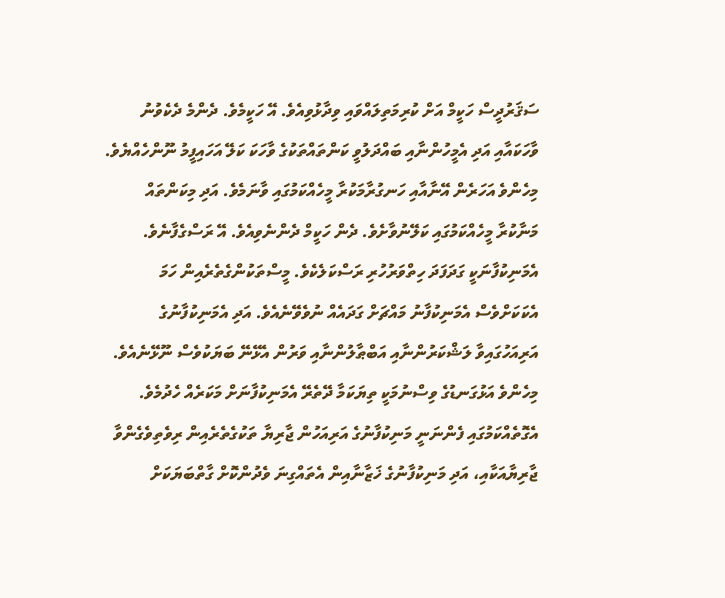ސަޤަރުދީސް ހަކީމް އަށް ކުރިމަތިލައްވައި ވިދާޅުވިއެވެ. އޭ ހަކީމެވެ. ދެންމެ ދެކެވުނު ވާހަކައާއި އަދި އެމީހުންނާއި ބައްދަލުވީ ކަންތައްތަކުގެ ވާހަކަ ކަލޭ އަހައިފީމު ނޫންހެއްޔެވެ. މިހެންވެ އަހަރެން އޭނާއާއި ހަނގުރާމަކުރާ މީހެއްކަމުގައި ވާނަމެވެ. އަދި މިކަންތައް މަނާކުރާ މީހެއްކަމުގައި ކަލޭނުވާށެވެ. ދެން ހަކީމް ދެންނެވިއެވެ. އޭ ރަސްގެފާނެވެ. އެމަނިކުފާނަކީ ގަދަފަދަ ހިތްވަރުހުރި ރަސްކަލެކެވެ. މީސްތަކުންގެތެރެއިން ހަމަ އެކަކަށްވެސް އެމަނިކުފާނު މައްޗަށް ގަދައެއް ނުވެވޭނެއެވެ. އަދި އެމަނިކުފާނުގެ އަރިއަހުގައިވާ ލަޝްކަރުންނާއި އަބްޠާލުންނާއި ވަރުން އެޅޭނޭ ބަޔަކުވެސް ނޫޅޭނެއެވެ. މިހެންވެ އަޅުގަނޑުގެ ވިސްނުމަކީ ތިޔަކަމާ ދޭތެރޭ އެމަނިކުފާނަށް މަކަރެއް ހެދުމެވެ. އެގޮތެއްކަމުގައި ފެންނަނީ މަނިކުފާނުގެ އަރިއަހުން ޖާރިޔާ ތަކުގެތެރެއިން ރިވެތިވެގެންވާ ޖާރިޔާއަކާއި، އަދި މަނިކުފާނުގެ ޚަޒާނާއިން އެތައްގިނަ ވެދުންކޮށް ގާތްބަޔަކަށް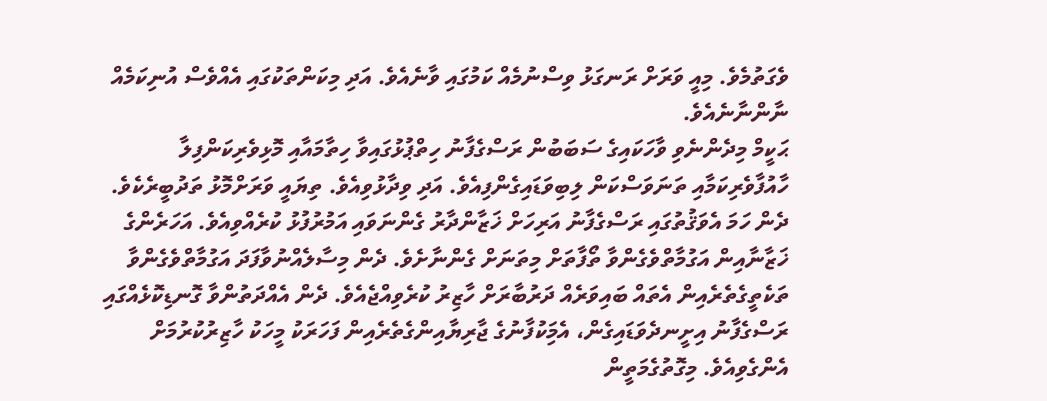ވެގަތުމެވެ. މިއީ ވަރަށް ރަނގަޅު ވިސްނުމެއް ކަމުގައި ވާނެއެވެ. އަދި މިކަންތަކުގައި އެއްވެސް އުނިކަމެއް ނާންނާނެއެވެ.
ޙަކީމް މިދެންނެވި ވާހަކައިގެ ސަބަބުން ރަސްގެފާނު ހިތްޕުޅުގައިވާ ހިތާމައާއި މޮޅިވެރިކަންފިލާ ހާއުފާވެރިކަމާއި ތަނަވަސްކަން ލިބިވަޑައިގެންފިއެވެ. އަދި ވިދާޅުވިއެވެ. ތިޔައީ ވަރަށްމޮޅު ތަދުބީރެކެވެ. ދެން ހަމަ އެވަޤުތުގައި ރަސްގެފާނު އަރިހަށް ޚަޒާންދާރު ގެންނަވައި އަމުރުފުޅު ކުރެއްވިއެވެ. އަހަރެންގެ ޚަޒާނާއިން އަގުމާތްވެގެންވާ ތޯފާތަށް މިތަނަށް ގެންނާށެވެ. ދެން މިސާލެއްނުވާފަދަ އަގުމާތްވެގެންވާ ތަކެތީގެތެރެއިން އެތައް ބައިވަރެއް ދަރުބާރަށް ހާޒިރު ކުރެވިއްޖެއެވެ. ދެން އެއްދަތުންވާ ގޮނޑިކޮޅެއްގައި ރަސްގެފާނު އިށީނދެވަޑައިގެން، އެމަިކުފާނުގެ ޖާރިޔާއިންގެތެރެއިން ފަހަރަކު މީހަކު ހާޒިރުކުރުމަށް އެންގެވިއެވެ. މިގޮތުގެމަތީން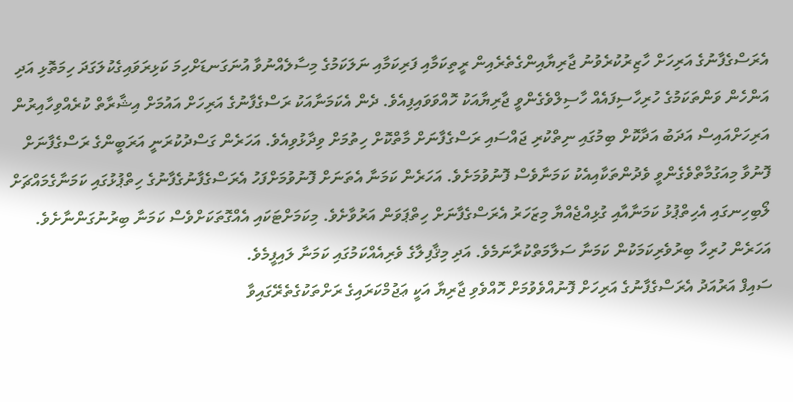އެރަސްގެފާނުގެ އަރިހަށް ހާޒިރުކުރެވުނު ޖާރިޔާއިންގެތެރެއިން ރީތިކަމާއި ފަރިކަމާއި ނަލަކަމުގެ މިސާލެއްނުވާ އުނަގަނޑަށްހިމަ ކަޅިރަވައިގެކުލަގަދަ ހިމަތޮޅި އަދި އަންހެން ވަންތަކަމުގެ ހުރިހާސިފައެއް ހާސިލްވެގެންވީ ޖާރިޔާއަކު ހޮއްވަވައިފިއެވެ. ދެން އެކަމަނާއަކު ރަސްގެފާނުގެ އަރިހަށް އައުމަށް އިޝާރާތް ކުރެއްވިހާއިރުން އަރިހަށްއައިސް އަދަބު އަދާކޮށް ބިމުގައި ނިތްކުރި ޖައްސައި ރަސްގެފާނަށް މާތްކޮށް ހިތުމަށް ވިދާޅުވިއެވެ. އަހަރެން ގަސްދުކުރަނީ އަރަބީންގެ ރަސްގެފާނަށް ފޮނުވާ މިއަގުމާތްވެގެންވީ ވެދުންތަކާއިއެކު ކަމަނާވެސް ފޮނުވުމަށެވެ. އަހަރެން ކަމަނާ އެތަނަށް ފޮނުވުމަށްފަހު އެރަސްގެފާނުގެފާނުގެ ހިތްޕުޅުގައި ކަމަނާގެމައްޗަށް ލޯބިހިނގައި އެހިތްޕުޅު ކަމަނާއާއި ގުޅިއްޖެއްޔާ މިޒަހަރު އެރަސްގެފާނަށް ހިތްޕަވަން އަރުވާށެވެ. މިކަމަށްޓަކައި އެއްގޮތަކަށްވެސް ކަމަނާ ބިރުނުގަންނާށެވެ. އަހަރެން ހުރިހާ ބިރުވެރިކަމަކުން ކަމަނާ ސަލާމަތްކުރާނަމެވެ. އަދި މިޤާފިލާގެ ވެރިއެއްކަމުގައި ކަމަނާ ލައިފީމެވެ.
ސައިފް އަރުއަދު އެރަސްގެފާނުގެ އަރިހަށް ފޮނުއްވެވުމަށް ހޮއްވެވި ޖާރިޔާ އަކީ ޢަޖުމްކަރައިގެ ރަށްތަކުގެތެރޭގައިވާ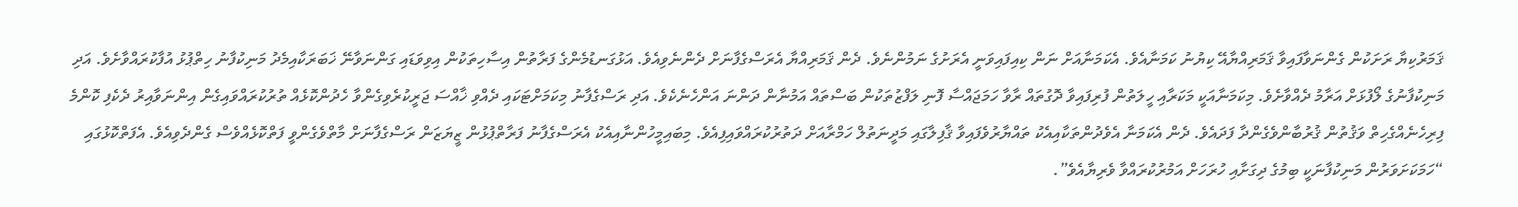ޤަމަރުކިޔާ ރަށަކުން ގެންނަވާފައިވާ ޤަމަރިއްޔާއޭ ކިޔުނު ކަމަނާއެވެ. އެކަމަނާއަށް ނަން ކިއިފައިވަނީ އެރަށުގެ ނަމުންނެވެ. ދެން ޤަމަރިއްޔާ އެރަސްގެފާނަށް ދެންނެވިއެވެ. އަޅުގަނޑުމެންގެ ފަރާތުން އިސާހިތަކުން އިވިވަޑައި ގަންނަވާނޭ ޚަބަރަކާއިމެދު މަނިކުފާނު ހިތްޕުޅު އުފާކުރައްވާށެވެ. އަދި މަނިކުފާނުގެ ލޯފުޅަށް އަރާމު ދެއްވާށެވެ. މިކަމަނާއަކީ މަކަރާއި ހީލަތުން ފުރިފައިވާ ދޮގުތައް ރާވާ ހަމަޖައްސާ ފޮނި ލަފްޒުތަކުން ބަސްތައް އަމުނާން ދަންނަ އަންހެނެކެވެ. އަދި ރަސްގެފާނު މިކަމަށްޓަކައި ދެއްވި ޚާއްސަ ޖަރީކުރެވިގެންވާ ހެދުންކޮޅެއް ތުރުކުރައްވައިގެން އިންނަވާއިރު ދެކެފި ކޮންމެ ފިރިހެނެއްގެހިތް ވަޤުތުން ޤުރުބާންވެގެންދާ ފަދައެވެ. ދެން އެކަމަނާ އެވެދުންތަކާއިއެކު ތައްޔާރުވެފައިވާ ޤާފިލާގައި މަދީނަތުލް ހަމްރާއަށް ދަތުރުކުރައްވައިފިއެވެ. މިބައިމީހުންނާއިއެކު އެރަސްގެފާނު ފަރާތްޕުޅުން ޒީޔަޒަން ރަސްގެފާނަށް މާތްވެގެންވީ ފަތްކޮޅެއްވެސް ގެންދެވިއެވެ. އެފަތްކޮޅުގައި “ހަމަކަށަވަރުން މަނިކުފާނަކީ ބިމުގެ ދިގަށާއި ހުރަހަށް އަމުރުކުރައްވާ ވެރިޔާއެވެ”.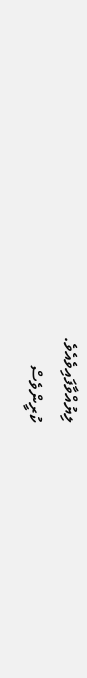ލިޔުއްވާފައިވެއެވެ.
ކުރީންވެސް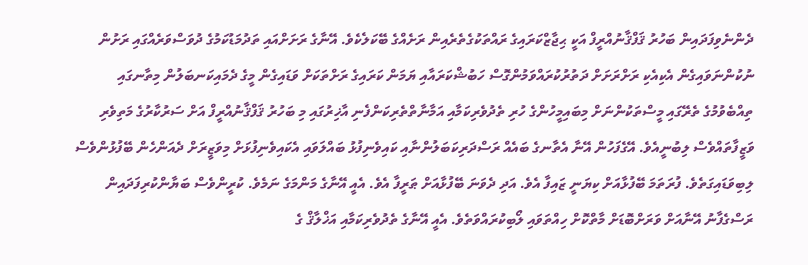ދެންނެވިފަދައިން ބަހުރު ޤަފްޤާނުއްރީފް އަކީ ޙިޖާޒްކަރައިގެ ރައްތަކުގެތެރެއިން ރަށެއްގެ ބޭކަލެކެވެ. އޭނާގެ ރަށަށްއައި ތަދުމަޑުކަމުގެ ދުވަސްވަރެއްގައި ރަށުން ނުކުންނަވައިގެން އެކިއެކި ރަށްރަށަށް ދަތުރުކުރައްވަމުންގޮސް ހަބުޝްކަރައާއި ޔަމަން ކަރައިގެ ރަށްތަކަށް ވަޑައިގެން މީގެ ދެމައިކަނބަލުން މިތާނގައި ތިއްބެވުމުގެ ތެރޭގައި މީސްތަކުންނަށް މިބައިމީހުންގެ ހުރި ތެދުވެރިކަމާއި އަމާނާތްތެރިކަންފެނި އާޚިރުގައި މި ބަހުރު ޤަފްޤާނުއްރީފް އަށް ސަރުކާރުގެ މަތިވެރި ވަޒީފާތައްވެސް ލިބުނީއެވެ. އޭގެފަހުން އޭނާ އެތާނގެ ބައެއް ރަސްދަރިކަބަލުންނާއި ކައިވެނިފުޅު ބައްލަވައި އެކައިވެނިފުޅަށް މިވަޒީރަށް ދެއަންހެން ބޭފުޅުންވެސް ލިބިވަޑައިގަތެވެ. ފުރަތަމަ ބޭފުޅާއަށް ކިޔަނީ ޒައިފާ އެވެ. އަދި ދެވަނަ ބޭފުޅާއަށް ޠަރީފާ އެވެ. އެއީ އޭނާގެ މަންމަގެ ނަމެވެ. ކުރީންވެސް ބަޔާންކުރިފަދައިން ރަސްގެފާނު އޭނާއަށް ވަރަށްބޮޑަށް މާތްކޮށް ހިއްތަވައި ލޯބިކުރައްވަތެވެ. އެއީ އޭނާގެ ތެދުވެރިކަމާއި އަޚްލާޤް ގެ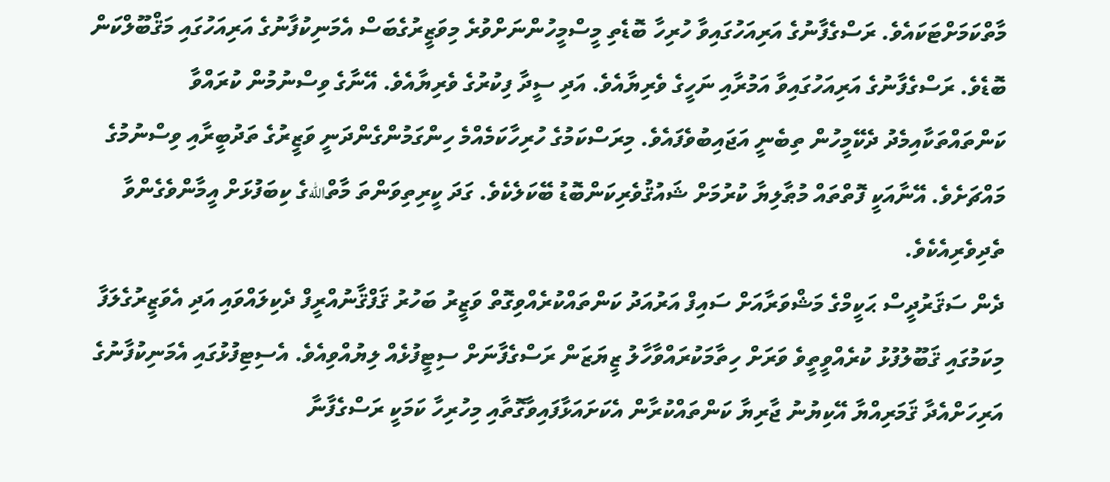މާތްކަމަށްޓަކައެވެ. ރަސްގެފާނުގެ އަރިއަހުގައިވާ ހުރިހާ ބޮޑެތި މީސްމީހުންނަށްވުރެ މިވަޒީރުގެބަސް އެމަނިކުފާނުގެ އަރިއަހުގައި މަޤްބޫލްކަން ބޮޑެވެ. ރަސްގެފާނުގެ އަރިއަހުގައިވާ އަމުރާއި ނަހީގެ ވެރިޔާއެވެ. އަދި ސީދާ ފިކުރުގެ ވެރިޔާއެވެ. އޭނާގެ ވިސްނުމުން ކުރައްވާ ކަންތައްތަކާއިމެދު ދެކޭމީހުން ތިބެނީ އަޖައިބުވެފައެވެ. މިރަސްކަމުގެ ހުރިހާކަމެއްމެ ހިންގަމުންގެންދަނީ ވަޒީރުގެ ތަދުބީރާއި ވިސްނުމުގެ މައްޗަށެވެ. އޭނާއަކީ ފޮތްތައް މުޠާލިޔާ ކުރުމަށް ޝައުޤުވެރިކަންބޮޑު ބޭކަލެކެވެ. ގަދަ ކީރިތިވަންތަ މާތްاللهގެ ކިބަފުޅަށް އީމާންވެގެންވާ ތެދިވެރިއެކެވެ.
ދެން ސަޤަރުދީސް ޙަކީމްގެ މަޝްވަރާއަށް ސައިފް އަރުއަދު ކަންތައްކުރެއްވިގޮތް ވަޒީރު ބަހުރު ޤަފްޤާނުއްރީފް ދެކިލައްވައި އަދި އެވަޒީރުގެލަފާ މިކަމުގައި ޤަބޫލުފުޅު ކުރެއްވީތީވެ ވަރަށް ހިތާމަކުރައްވާހާލު ޒީޔަޒަން ރަސްގެފާނަށް ސިޓީފުޅެއް ލިޔުއްވިއެވެ. އެސިޓިފުޅުގައި އެމަނިކުފާނުގެ އަރިހަށްއެދާ ޤަމަރިއްޔާ އޭކިޔުނު ޖާރިޔާ ކަންތައްކުރާން އެކަށައަޅާފައިވާގޮތާއި މިހުރިހާ ކަމަކީ ރަސްގެފާނާ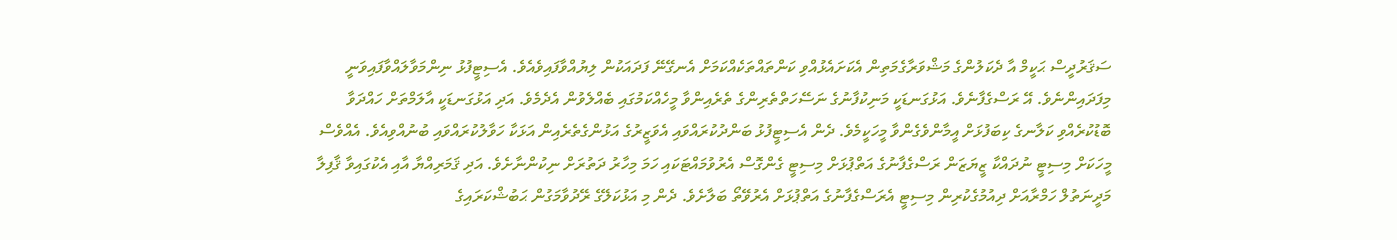ސަޤަރުދީސް ޙަކީމް އާ ދެކަލުންގެ މަޝްވަރާގެމަތިން އެކަށައެޅުއްވި ކަންތައްތަކެއްކަމަށް އެނގޭނޭ ފަދައަކުން ލިޔުއްވާފައިވެއެވެ. އެސިޓީފުޅު ނިންމަވާލައްވާފައިވަނީ މިފަދައިންނެވެ. އޭ ރަސްގެފާނެވެ. އަޅުގަނޑަކީ މަނިކުފާނުގެ ނަސޭހަތްތެރިންގެ ތެރެއިންވާ މީހެއްކަމުގައި ބެއްލެވުން އެދެމެވެ. އަދި އަޅުގަނޑަކީ އާލަމްތަށް ހައްދަވާ ބޮޑުކުރެއްވި ކަލާނގެ ކިބަފުޅަށް އީމާންވެގެންވާ މީހަކީމެވެ. ދެން އެސިޓީފުޅު ބަންދުކުރައްވައި އެވަޒީރުގެ އަޅުންގެތެރެއިން އަޅަކާ ހަވާލުކުރައްވައި ބުނުއްވިއެވެ. އެއްވެސް މީހަކަށް މިސިޓީ ނުދައްކާ ޒީޔަޒަން ރަސްގެފާނުގެ އަތްޕުޅަށް މިސިޓީ ގެންގޮސް އެރުވުމައްޓަކައި ހަމަ މިހާރު ދަތުރަށް ނިކުންނާށެވެ. އަދި ޤަމަރިއްޔާ އާއި އެކުގައިވާ ޤާފިލާ މަދީނަތުލް ހަމްރާއަށް ދިއުމުގެކުރިން މިސިޓީ އެރަސްގެފާނުގެ އަތްޕުޅަށް އެރުވޭތޯ ބަލާށެވެ. ދެން މި އަޅުކަލޭގެ ރޭދުވާމަގުން ޙަބުޝްކަރައިގެ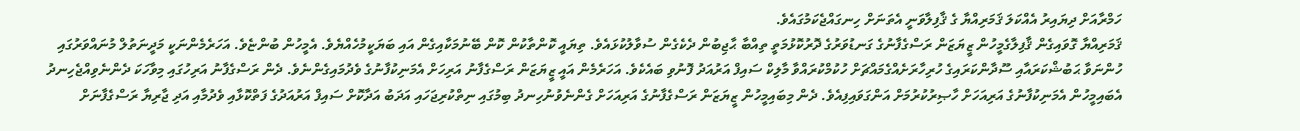ހަމްރާއަށް ދިޔައިރު އެއްކަލަ ޤަމަރިއްޔާ ގެ ޤާފިލާވަނީ އެތަނަށް ހިނގައްޖެކަމުގައެވެ.
ޤަމަރިއްޔާ ގޮވައިގެން ޤާފިލާގެމީހުން ޒީޔަޒަން ރަސްގެފާނުގެ ގަނޑުވަރުގެ ދޮރުކޮޅުމަތީ ތިއްބާ ޙާޖިބުން ދެކެގެން ސުވާލުކުޅައެވެ. ތިޔައީ ކޮންތާކުން ކޮން ބޭނުމަކާއިގެން އައި ބަޔަކީމުހެއްޔެވެ. އެމީހުން ބުންޏެވެ. އަހަރެމެންނަކީ މަދީނަތުލް މުނައްވަރުގައި ހުންނަވާ ޙަބުޝްކަރައާއި ސޫދާންކަރައިގެ ހުރިހާރަށެއްގެމައްޗަށް ހުކުމްކުރައްވާ މާލިކް ސައިފް އަރުއަދު ފޮނުވި ބައެކެވެ. އަހަރެމެން އައީ ޒީޔަޒަން ރަސްގެފާނު އަރިހަށް އެމަނިކުފާނުގެ ވެދުމައިގެންނެވެ. ދެން ރަސްގެފާނު އަރިހުގައި މިވާހަކަ ދެންނެވިއްޖެހިނދު އެބައިމީހުން އެމަނިކުފާނުގެ އަރިއަހަށް ހާޞިރުކުރުމަށް އަންގަވައިފިއެވެ. ދެން މިބައިމީހުން ޒީޔަޒަން ރަސްގެފާނުގެ އަރިއަހަށް ގެންނެވުނުހިނދު ބިމުގައި ނިތްކުރިޖަހައި އަދަބު އަދާކޮށް ސައިފް އަރުއަދުގެ ފަތްކޮޅާއި ވެދުމާއި އަދި ޖާރިޔާ ރަސްގެފާނަށް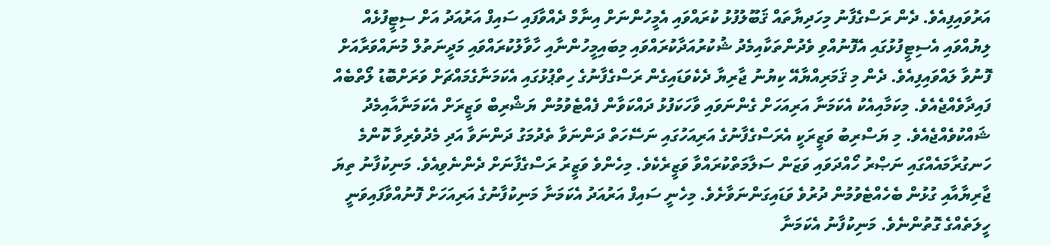އަރުވައިފިއެވެ. ދެން ރަސްގެފާނު މިހަދިޔާތައް ޤަބޫލުފުޅު ކުރައްވައި އެމީހުންނަށް އިނާމް ދެއްވާފައި ސައިފް އަރުއަދު އަށް ސިޓީފުޅެއް ލިޔުއްވައި އެސިޓީފުޅުގައި އެފޮނުއްވި ވެދުންތަކާއިމެދު ޝުކުރުއަދާކުރައްވައި މިބައިމީހުންނާއި ހާވާލުކުރައްވައި މަދީނަތުލް މުނައްވަރާއަށް ފޮނުވާ ލައްވައިފިއެވެ. ދެން މި ޤަމަރިއްޔާއޭ ކިޔުނު ޖާރިޔާ ދެކެވަޑައިގެން ރަސްގެފާނުގެ ހިތްޕުޅުގައި އެކަމަނާގެމައްޗަށް ވަރަށްބޮޑު ލޯތްބެއް ފައިދާވެއްޖެއެވެ. މިކަމާއިއެކު އެކަމަނާ އަރިއަހަށް ގެންނަވައި ވާހަކަފުޅު ދައްކަވާން ފެއްޓެވުމުން ޔަޝްރިބް ވަޒީރަށް އެކަމަނާއާއިމެދު ޝައްކުވެއްޖެއެވެ. މި ޔަސްރިބު ވަޒީރަކީ އެރަސްގެފާނުގެ އަރިއަހުގައި ނަސޭހަތް ދަންނަވާ ތެދުމަގު ދަންނަވާ އަދި މެދުވެރިވާ ކޮންމެ ހަނގުރާމައެއްގައި ނަޞްރު ހޯއްދަވައި ވަޒަން ސަލާމަތްކުރައްވާ ވަޒީރެކެވެ. މިހެންވެ ވަޒީރު ރަސްގެފާނަށް ދެންނެވިއެވެ. މަނިކުފާނު ތިޔަ ޖާރިޔާއާއި ގުޅުން ބެހެއްޓެވުމުން ދުރުވެ ވަޑައިގަންނަވާށެވެ. މިހެނީ ސައިފް އަރުއަދު އެކަމަނާ މަނިކުފާނުގެ އަރިއަހަށް ފޮނުއްވާފައިވަނީ ހީލަތެއްގެ ގޮތުންނެވެ. މަނިކުފާނު އެކަމަނާ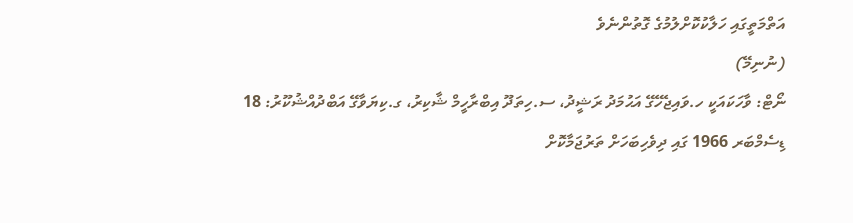އަތްމަތީގައި ހަލާކުކޮށްލުމުގެ ގޮތުންނެވެ
(ނުނިމޭ)
ނޯޓް: ވާހަކައަކީ ހ.ވައިޖެހޭގޭ އަޙުމަދު ރަޝީދު، ސ.ހިތަދޫ އިބްރާހީމް ޝާކިރު، ގ.ކިޔަވާގޭ އަބްދުއްޝުކޫރު: 18 ޑިސެމްބަރ 1966 ގައި ދިވެހިބަހަށް ތަރުޖަމާކޮށް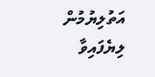އަތުލިޔުމުން ލިޔެފައިވާ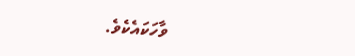ވާހަކައެކެވެ.